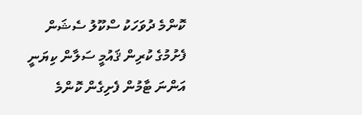ކޮންމެ ދުވަހަކު ސްކޫލު ސެޝަން ފެށުމުގެ ކުރިން ޤައުމީ ސަލާން ކިޔަނީ
އަންނަ ޓާމުން ފެށިގެން ކޮންމެ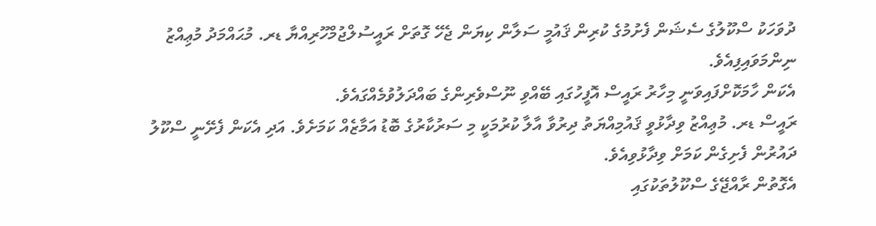ދުވަހަކު ސްކޫލުގެ ސެޝަން ފެށުމުގެ ކުރިން ޤައުމީ ސަލާން ކިޔަން ޖެހޭ ގޮތަށް ރައީސުލްޖުމްހޫރިއްޔާ ޑރ. މުޙައްމަދު މުޢިއްޒު ނިންމަވައިފިއެވެ.
އެކަން ހާމަކޮށްފައިވަނީ މިހާރު ރައީސް އޮފީހުގައި ބޭއްވި ނޫސްވެރިންގެ ބައްދަލުވުމެއްގައެވެ.
ރައީސް ޑރ. މުޢިއްޒު ވިދާޅުވީ ޤައުމިއްޔަތު ދިރުވާ އާލާ ކުރުމަކީ މި ސަރުކާރުގެ ބޮޑު އަމާޒެއް ކަމަށެވެ. އަދި އެކަން ފެށޭނީ ސްކޫލު ދައުރުން ފެށިގެން ކަމަށް ވިދާޅުވިއެވެ.
އެގޮތުން ރާއްޖޭގެ ސްކޫލުތަކުގައި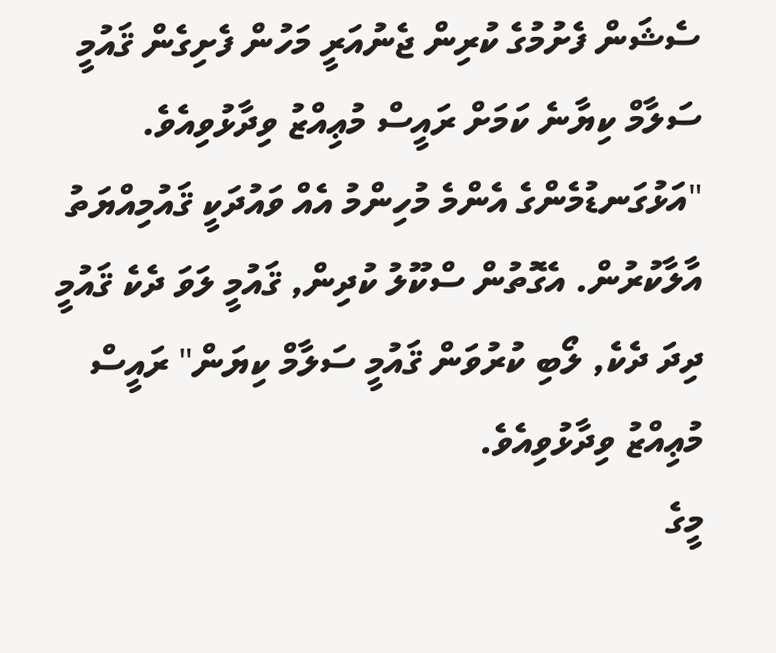ސެޝަން ފެށުމުގެ ކުރިން ޖެނުއަރީ މަހުން ފެށިގެން ޤައުމީ ސަލާމް ކިޔާނެ ކަމަށް ރައީސް މުޢިއްޒު ވިދާޅުވިއެވެ.
"އަޅުގަނޑުމެންގެ އެންމެ މުހިންމު އެއް ވައުދަކީ ޤައުމިއްޔަތު އާލާކުރުން. އެގޮތުން ސްކޫލު ކުދިން, ޤައުމީ ލަވަ ދެކެ ޤައުމީ ދިދަ ދެކެ, ލޯބި ކުރުވަން ޤައުމީ ސަލާމް ކިޔަން" ރައީސް މުޢިއްޒު ވިދާޅުވިއެވެ.
މީގެ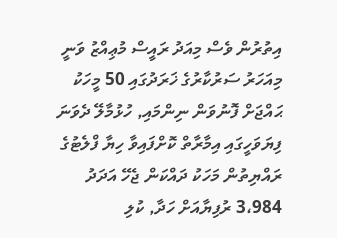އިތުރުން ވެސް މިއަދު ރައީސް މުޢިއްޒު ވަނީ މިއަހަރު ސަރުކާރުގެ ޚަރަދުގައި 50 މީހަކު ޙައްޖަށް ފޮނުވަން ނިންމައި, ހުޅުމާލޭ ދެވަނަ ފިޔަވަހީގައި އިމާރާތް ކޮށްފައިވާ ހިޔާ ފްލެޓުގެ ރައްޔިތުން މަހަކު ދައްކަން ޖެހޭ އަދަދު 3،984 ރުފިޔާއަށް ހަދާ, ކުލި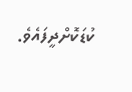ކުޑަކޮށްދީފައެވެ.